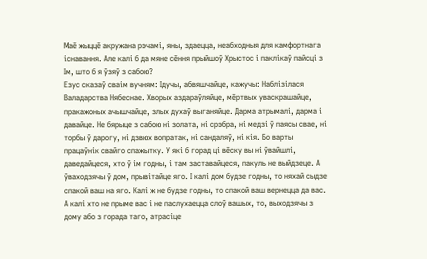Маё жыццё акружана рэчамі, яны, здаецца, неабходныя для камфортнага існавання. Але калі б да мяне сёння прыйшоў Хрыстос і паклікаў пайсці з Ім, што б я ўзяў з сабою?
Езус сказаў сваім вучням: Ідучы, абвяшчайце, кажучы: Наблізілася Валадарства Нябеснае. Хворых аздараўляйце, мёртвых уваскрашайце, пракажоных ачышчайце, злых духаў выганяйце. Дарма атрымалі, дарма і давайце. Не бярыце з сабою ні золата, ні срэбра, ні медзі ў паясы свае, ні торбы ў дарогу, ні дзвюх вопратак, ні сандаляў, ні кія. Бо варты працаўнік свайго спажытку. У які б горад ці вёску вы ні ўвайшлі, даведайцеся, хто ў ім годны, і там заставайцеся, пакуль не выйдзеце. А ўваходзячы ў дом, прывітайце яго. І калі дом будзе годны, то няхай сыдзе спакой ваш на яго. Калі ж не будзе годны, то спакой ваш вернецца да вас. А калі хто не прыме вас і не паслухаецца слоў вашых, то, выходзячы з дому або з горада таго, атрасіце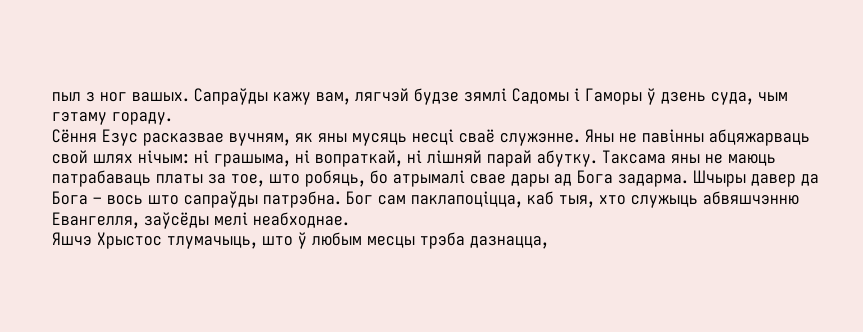пыл з ног вашых. Сапраўды кажу вам, лягчэй будзе зямлі Садомы і Гаморы ў дзень суда, чым гэтаму гораду.
Сёння Езус расказвае вучням, як яны мусяць несці сваё служэнне. Яны не павінны абцяжарваць свой шлях нічым: ні грашыма, ні вопраткай, ні лішняй парай абутку. Таксама яны не маюць патрабаваць платы за тое, што робяць, бо атрымалі свае дары ад Бога задарма. Шчыры давер да Бога – вось што сапраўды патрэбна. Бог сам паклапоціцца, каб тыя, хто служыць абвяшчэнню Евангелля, заўсёды мелі неабходнае.
Яшчэ Хрыстос тлумачыць, што ў любым месцы трэба дазнацца,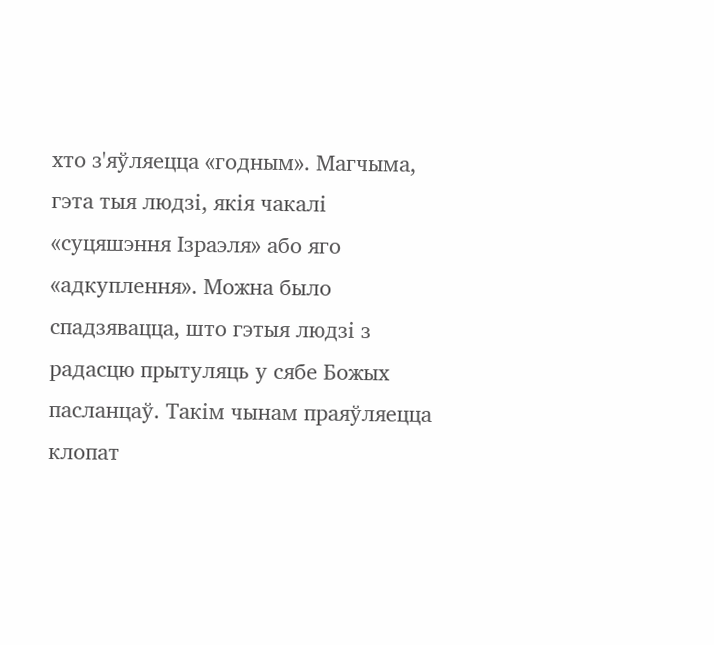хто з'яўляецца «годным». Магчыма, гэта тыя людзі, якія чакалі «суцяшэння Ізраэля» або яго «адкуплення». Можна было спадзявацца, што гэтыя людзі з радасцю прытуляць у сябе Божых пасланцаў. Такім чынам праяўляецца клопат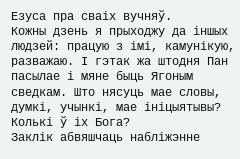Езуса пра сваіх вучняў.
Кожны дзень я прыходжу да іншых людзей: працую з імі, камунікую, разважаю. І гэтак жа штодня Пан пасылае і мяне быць Ягоным сведкам. Што нясуць мае словы, думкі, учынкі, мае ініцыятывы? Колькі ў іх Бога?
Заклік абвяшчаць набліжэнне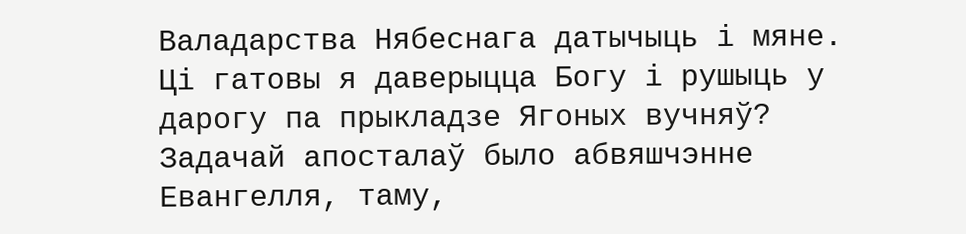Валадарства Нябеснага датычыць і мяне. Ці гатовы я даверыцца Богу і рушыць у дарогу па прыкладзе Ягоных вучняў?
Задачай апосталаў было абвяшчэнне Евангелля, таму,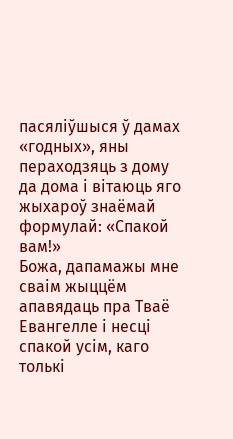пасяліўшыся ў дамах «годных», яны пераходзяць з дому да дома і вітаюць яго жыхароў знаёмай формулай: «Спакой вам!»
Божа, дапамажы мне сваім жыццём апавядаць пра Тваё Евангелле і несці спакой усім, каго толькі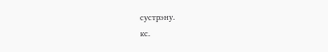сустрэну.
кс.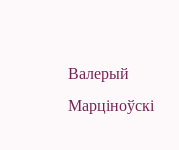Валерый Марціноўскі